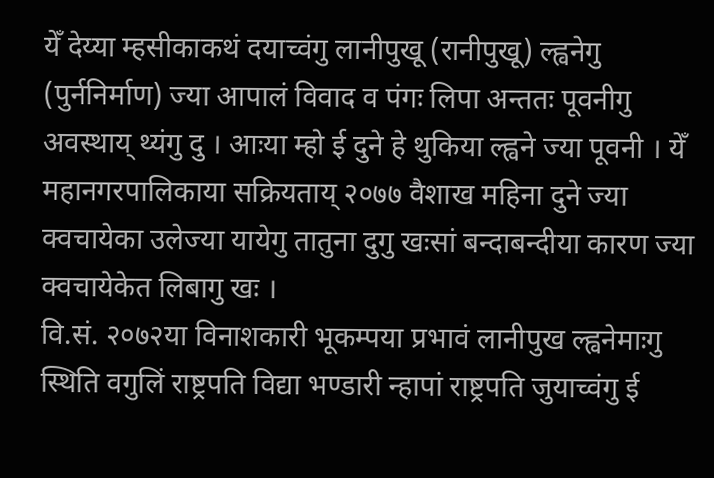येँ देय्या म्हसीकाकथं दयाच्वंगु लानीपुखू (रानीपुखू) ल्ह्वनेगु (पुर्ननिर्माण) ज्या आपालं विवाद व पंगः लिपा अन्ततः पूवनीगु अवस्थाय् थ्यंगु दु । आःया म्हो ई दुने हे थुकिया ल्ह्वने ज्या पूवनी । येँ महानगरपालिकाया सक्रियताय् २०७७ वैशाख महिना दुने ज्या क्वचायेका उलेज्या यायेगु तातुना दुगु खःसां बन्दाबन्दीया कारण ज्या क्वचायेकेत लिबागु खः ।
वि.सं. २०७२या विनाशकारी भूकम्पया प्रभावं लानीपुख ल्ह्वनेमाःगु स्थिति वगुलिं राष्ट्रपति विद्या भण्डारी न्हापां राष्ट्रपति जुयाच्वंगु ई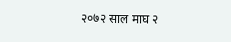२०७२ साल माघ २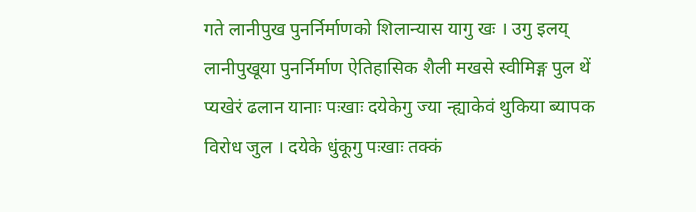गते लानीपुख पुनर्निर्माणको शिलान्यास यागु खः । उगु इलय् लानीपुखूया पुनर्निर्माण ऐतिहासिक शैली मखसे स्वीमिङ्ग पुल थें प्यखेरं ढलान यानाः पःखाः दयेकेगु ज्या न्ह्याकेवं थुकिया ब्यापक विरोध जुल । दयेके धुंकूगु पःखाः तक्कं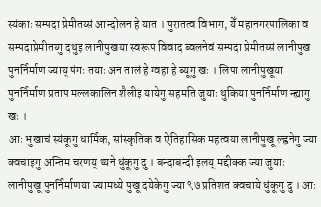स्यंकाः सम्पदा प्रेमीतय्सं आन्दोलन हे यात । पुरातत्व विभाग, येँ महानगरपालिका व सम्पदाप्रेमीतय्गु दथुइ लानीपुखया स्वरूप विवाद ब्वलनेवं सम्पदा प्रेमीतय्सं लानीपुख पुनर्निर्माण ज्याय् पंगः तयाः अन तालं हे ग्वहा हे ब्यूगु खः । लिपा लानीपुखूया पुनर्निर्माण प्रताप मल्लकालिन शैलीइ यायेगु सहमति जुयाः थुकिया पुनर्निर्माण न्ह्यागु खः ।
आः भुखाचं स्यंकूगु धार्मिक, सांस्कृतिक व ऐतिहासिक महत्वया लानीपुखू ल्ह्वनेगु ज्या क्वचाइगु अन्तिम चरणय् थ्यने धुंकूगु दु । बन्दाबन्दी इलय् मद्दीक्क ज्या जुयाः लानीपुखू पुनर्निर्माणया ज्यामध्ये पुखू दयेकेगु ज्या ९७ प्रतिशत क्वचाये धुंकूगु दु । आः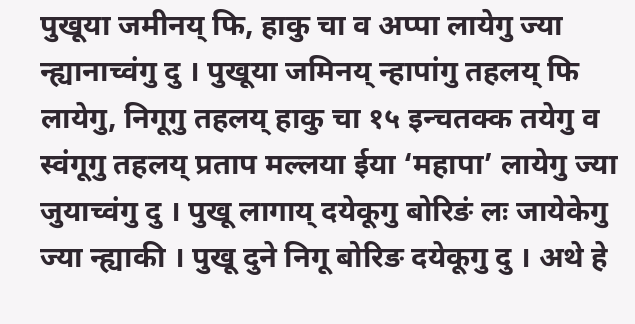पुखूया जमीनय् फि, हाकु चा व अप्पा लायेगु ज्या न्ह्यानाच्वंगु दु । पुखूया जमिनय् न्हापांगु तहलय् फि लायेगु, निगूगु तहलय् हाकु चा १५ इन्चतक्क तयेगु व स्वंगूगु तहलय् प्रताप मल्लया ईया ‘महापा’ लायेगु ज्या जुयाच्वंगु दु । पुखू लागाय् दयेकूगु बोरिङं लः जायेकेगु ज्या न्ह्याकी । पुखू दुने निगू बोरिङ दयेकूगु दु । अथे हे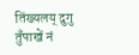तिंख्यलय् दुगु तुँपाखें नं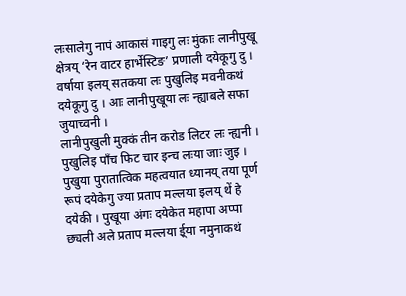लःसालेगु नापं आकासं गाइगु लः मुंकाः लानीपुखू क्षेत्रय् ‘रेन वाटर हार्भेस्टिङ’ प्रणाली दयेकूगु दु । वर्षाया इलय् सतकया लः पुखुलिइ मवनीकथं दयेकूगु दु । आः लानीपुखूया लः न्ह्याबले सफा जुयाच्वनी ।
लानीपुखुली मुक्कं तीन करोड लिटर लः न्ह्यनी । पुखुलिइ पाँच फिट चार इन्च लःया जाः जुइ । पुखुया पुरातात्विक महत्वयात ध्यानय् तया पूर्ण रूपं दयेकेगु ज्या प्रताप मल्लया इलय् थें हे दयेकी । पुखूया अंगः दयेकेत महापा अप्पा छ्यली अले प्रताप मल्लया ई्या नमुनाकथं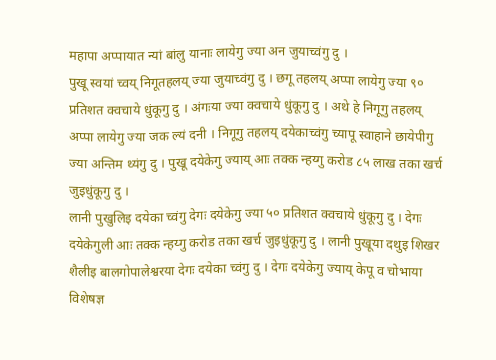महापा अप्पायात न्यां बांलु यानाः लायेगु ज्या अन जुयाच्वंगु दु ।
पुखू स्वयां च्वय् निगूतहलय् ज्या जुयाच्वंगु दु । छगू तहलय् अप्पा लायेगु ज्या ९० प्रतिशत क्वचाये धुंकूगु दु । अंगःया ज्या क्वचाये धुंकूगु दु । अथे हे निगूगु तहलय् अप्पा लायेगु ज्या जक ल्यं दनी । निगूगु तहलय् दयेकाच्वंगु च्यापू स्वाहाने छायेपीगु ज्या अन्तिम थ्यंगु दु । पुखू दयेकेगु ज्याय् आः तक्क न्हय्गु करोड ८५ लाख तका खर्च जुइधुंकूगु दु ।
लानी पुखुलिइ दयेका च्वंगु देगः दयेकेगु ज्या ५० प्रतिशत क्वचाये धुंकूगु दु । देगः दयेकेगुली आः तक्क न्हय्गु करोड तका खर्च जुइधुंकूगु दु । लानी पुखूया दथुइ शिखर शैलीइ बालगोपालेश्वरया देगः दयेका च्वंगु दु । देगः दयेकेगु ज्याय् केपू व चोभाया विशेषज्ञ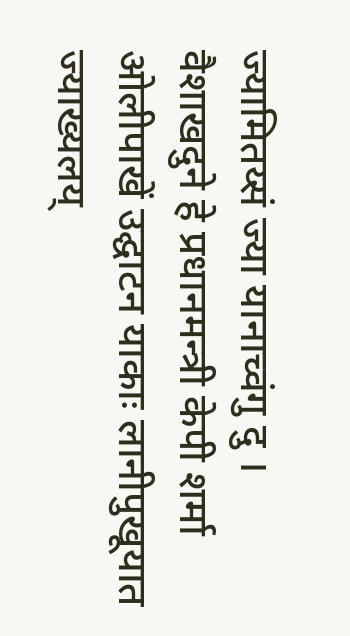ज्यामितय्सं ज्या यानाच्वंगु दु ।
वैशाखदुने हे प्रधानमन्त्री केपी शर्मा ओलीपाखें उद्घाटन याकाः लानीपुखूयात ज्याख्यलय्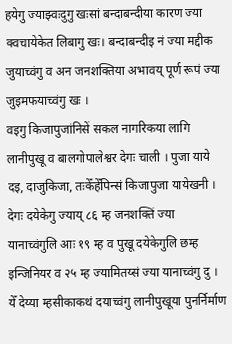हयेगु ज्याझ्वःदुगु खःसां बन्दाबन्दीया कारण ज्या क्वचायेकेत लिबागु खः। बन्दाबन्दीइ नं ज्या मद्दीक जुयाच्वंगु व अन जनशक्तिया अभावय् पूर्ण रूपं ज्या जुइमफयाच्वंगु खः ।
वइगु किजापुजांनिसें सकल नागरिकया लागि लानीपुखू व बालगोपालेश्वर देगः चाली । पुजा याये दइ, दाजुकिजा, तःकेँहेँपिन्सं किजापुजा यायेखनी । देगः दयेकेगु ज्याय् ८६ म्ह जनशक्तिं ज्या यानाच्वंगुलि आः १९ म्ह व पुखू दयेकेगुलि छम्ह इन्जिनियर व २५ म्ह ज्यामितय्सं ज्या यानाच्वंगु दु ।
येँ देय्या म्हसीकाकथं दयाच्वंगु लानीपुखूया पुनर्निर्माण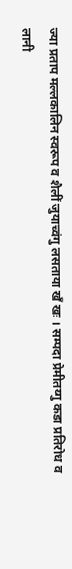ज्या प्रताप मल्लकालिन स्वरूप व शैलीं जुयाच्वंगु लसताया खँ खः । सम्पदा प्रेमीतय्गु कडा प्रतिरोध व लानी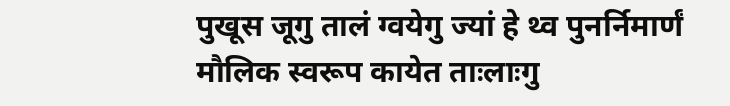पुखूस जूगु तालं ग्वयेगु ज्यां हे थ्व पुनर्निमार्णं मौलिक स्वरूप कायेत ताःलाःगु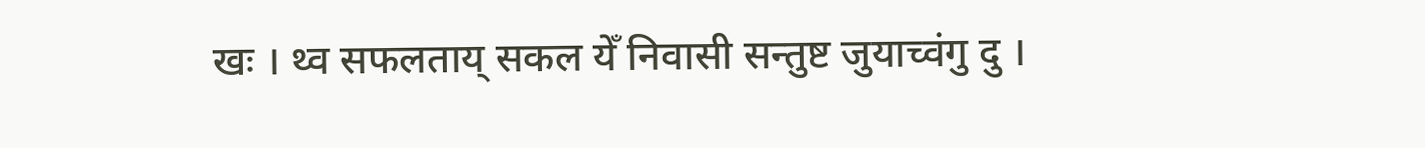खः । थ्व सफलताय् सकल येँ निवासी सन्तुष्ट जुयाच्वंगु दु ।